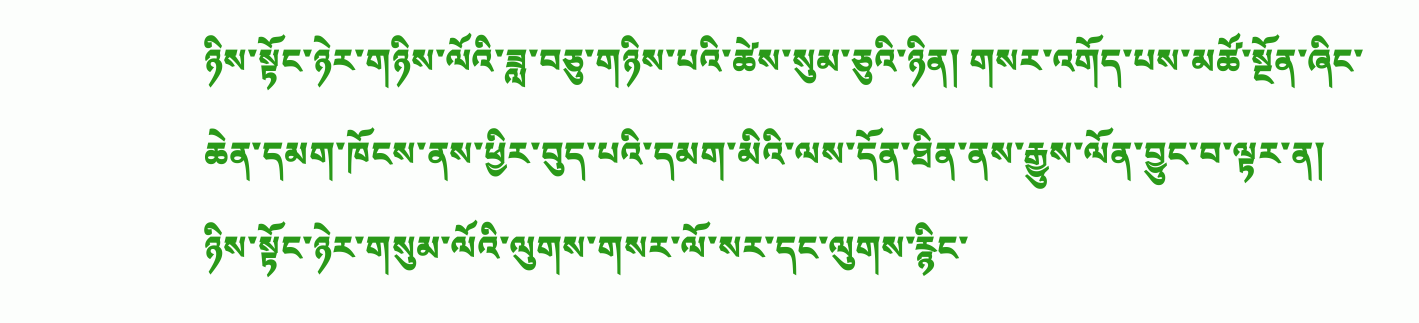ཉིས་སྟོང་ཉེར་གཉིས་ལོའི་ཟླ་བཅུ་གཉིས་པའི་ཚེས་སུམ་ཅུའི་ཉིན། གསར་འགོད་པས་མཚོ་སྔོན་ཞིང་ཆེན་དམག་ཁོངས་ནས་ཕྱིར་བུད་པའི་དམག་མིའི་ལས་དོན་ཐིན་ནས་རྒྱུས་ལོན་བྱུང་བ་ལྟར་ན། ཉིས་སྟོང་ཉེར་གསུམ་ལོའི་ལུགས་གསར་ལོ་སར་དང་ལུགས་རྙིང་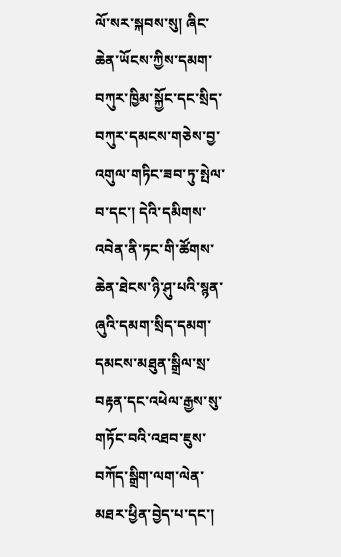ལོ་སར་སྐབས་སུ། ཞིང་ཆེན་ཡོངས་ཀྱིས་དམག་བཀུར་ཁྱིམ་སྐྱོང་དང་སྲིད་བཀུར་དམངས་གཅེས་བྱ་འགུལ་གཏིང་ཟབ་ཏུ་སྤེལ་བ་དང་། དེའི་དམིགས་འབེན་ནི་ཏང་གི་ཚོགས་ཆེན་ཐེངས་ཉི་ཤུ་པའི་སྙན་ཞུའི་དམག་སྲིད་དམག་དམངས་མཐུན་སྒྲིལ་སྲ་བརྟན་དང་འཕེལ་རྒྱས་སུ་གཏོང་བའི་འཐབ་ཇུས་བཀོད་སྒྲིག་ལག་ལེན་མཐར་ཕྱིན་བྱེད་པ་དང་།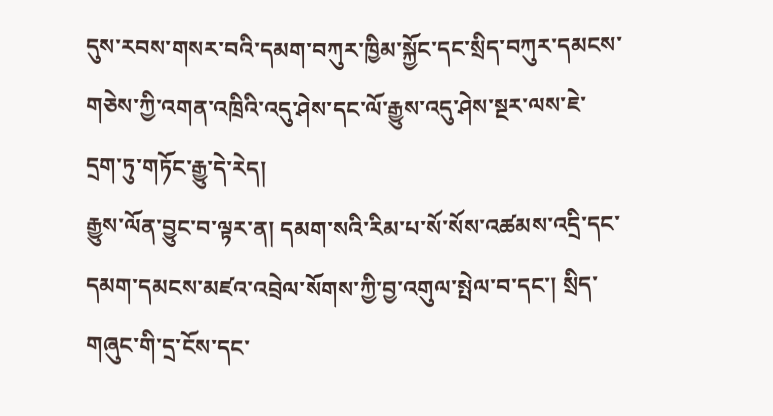དུས་རབས་གསར་བའི་དམག་བཀུར་ཁྱིམ་སྐྱོང་དང་སྲིད་བཀུར་དམངས་གཅེས་ཀྱི་འགན་འཁྲིའི་འདུ་ཤེས་དང་ལོ་རྒྱུས་འདུ་ཤེས་སྔར་ལས་ཇེ་དྲག་ཏུ་གཏོང་རྒྱུ་དེ་རེད།
རྒྱུས་ལོན་བྱུང་བ་ལྟར་ན། དམག་སའི་རིམ་པ་སོ་སོས་འཚམས་འདྲི་དང་དམག་དམངས་མཛའ་འབྲེལ་སོགས་ཀྱི་བྱ་འགུལ་སྤེལ་བ་དང་། སྲིད་གཞུང་གི་དྲ་ངོས་དང་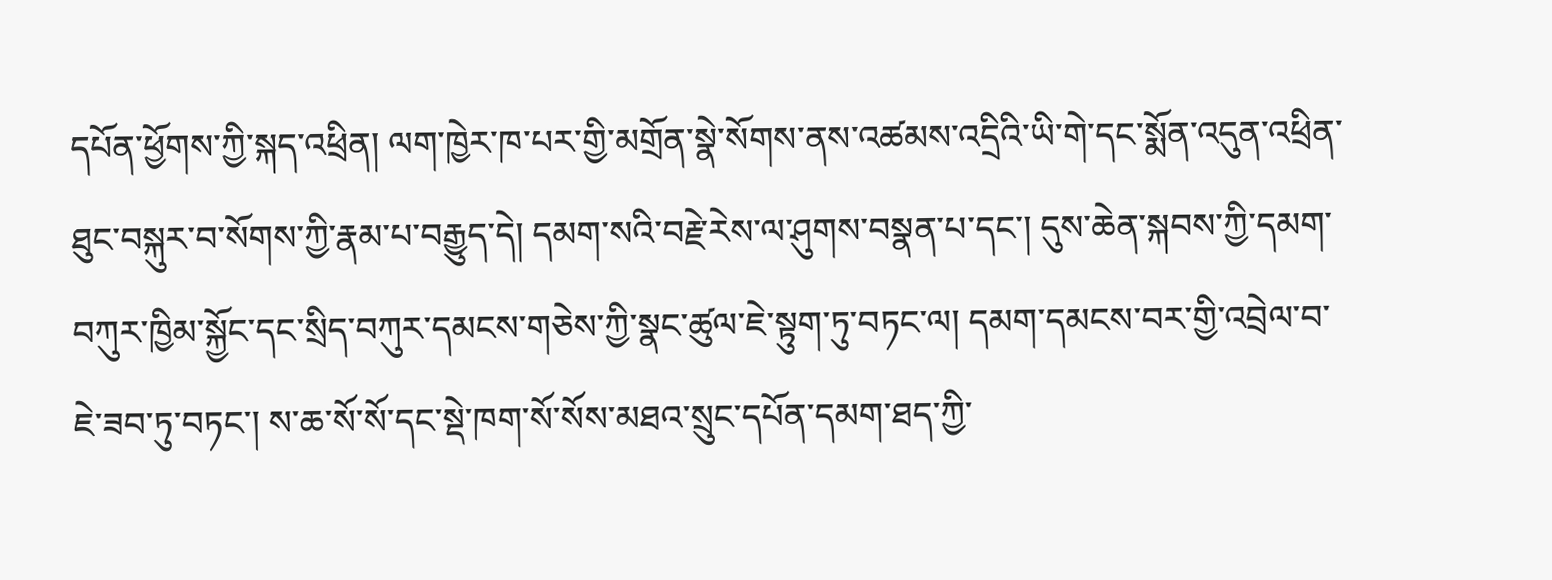དཔོན་ཕྱོགས་ཀྱི་སྐད་འཕྲིན། ལག་ཁྱེར་ཁ་པར་གྱི་མགྲོན་སྣེ་སོགས་ནས་འཚམས་འདྲིའི་ཡི་གེ་དང་སྨོན་འདུན་འཕྲིན་ཐུང་བསྐུར་བ་སོགས་ཀྱི་རྣམ་པ་བརྒྱུད་དེ། དམག་སའི་བརྗེ་རེས་ལ་ཤུགས་བསྣན་པ་དང་། དུས་ཆེན་སྐབས་ཀྱི་དམག་བཀུར་ཁྱིམ་སྐྱོང་དང་སྲིད་བཀུར་དམངས་གཅེས་ཀྱི་སྣང་ཚུལ་ཇེ་སྟུག་ཏུ་བཏང་ལ། དམག་དམངས་བར་གྱི་འབྲེལ་བ་ཇེ་ཟབ་ཏུ་བཏང་། ས་ཆ་སོ་སོ་དང་སྡེ་ཁག་སོ་སོས་མཐའ་སྲུང་དཔོན་དམག་ཐད་ཀྱི་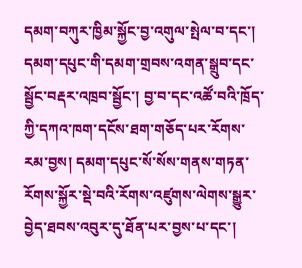དམག་བཀུར་ཁྱིམ་སྐྱོང་བྱ་འགུལ་སྤེལ་བ་དང་། དམག་དཔུང་གི་དམག་གྲབས་འགན་སྒྲུབ་དང་སྦྱོང་བརྡར་འཁྲབ་སྦྱོང་། བྱ་བ་དང་འཚོ་བའི་ཁྲོད་ཀྱི་དཀའ་ཁག་དངོས་ཐག་གཅོད་པར་རོགས་རམ་བྱས། དམག་དཔུང་སོ་སོས་གནས་གཏན་རོགས་སྐྱོར་སྡེ་བའི་རོགས་འཛུགས་ལེགས་སྒྱུར་བྱེད་ཐབས་འབུར་དུ་ཐོན་པར་བྱས་པ་དང་།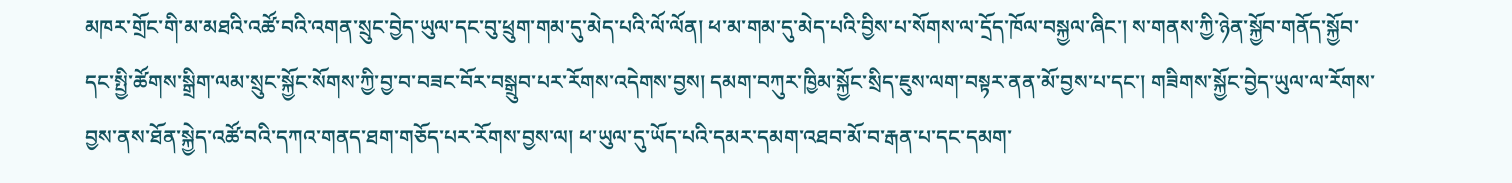མཁར་གྲོང་གི་མ་མཐའི་འཚོ་བའི་འགན་སྲུང་བྱེད་ཡུལ་དང་བུ་ཕྲུག་གམ་དུ་མེད་པའི་ལོ་ལོན། ཕ་མ་གམ་དུ་མེད་པའི་བྱིས་པ་སོགས་ལ་དྲོད་ཁོལ་བསྐྱལ་ཞིང་། ས་གནས་ཀྱི་ཉེན་སྐྱོབ་གནོད་སྐྱོབ་དང་སྤྱི་ཚོགས་སྒྲིག་ལམ་སྲུང་སྐྱོང་སོགས་ཀྱི་བྱ་བ་བཟང་བོར་བསྒྲུབ་པར་རོགས་འདེགས་བྱས། དམག་བཀུར་ཁྱིམ་སྐྱོང་སྲིད་ཇུས་ལག་བསྟར་ནན་མོ་བྱས་པ་དང་། གཟིགས་སྐྱོང་བྱེད་ཡུལ་ལ་རོགས་བྱས་ནས་ཐོན་སྐྱེད་འཚོ་བའི་དཀའ་གནད་ཐག་གཅོད་པར་རོགས་བྱས་ལ། ཕ་ཡུལ་དུ་ཡོད་པའི་དམར་དམག་འཐབ་མོ་བ་རྒན་པ་དང་དམག་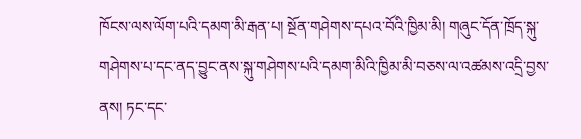ཁོངས་ལས་ལོག་པའི་དམག་མི་རྒན་པ། སྔོན་གཤེགས་དཔའ་བོའི་ཁྱིམ་མི། གཞུང་དོན་ཁྲོད་སྐུ་གཤེགས་པ་དང་ནད་བྱུང་ནས་སྐུ་གཤེགས་པའི་དམག་མིའི་ཁྱིམ་མི་བཅས་ལ་འཚམས་འདྲི་བྱས་ནས། ཏང་དང་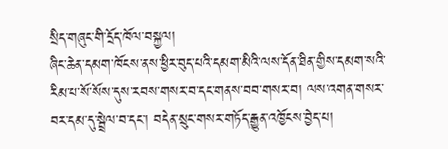སྲིད་གཞུང་གི་དྲོད་ཁོལ་བསྐྱལ།
ཞིང་ཆེན་དམག་ཁོངས་ནས་ཕྱིར་བུད་པའི་དམག་མིའི་ལས་དོན་ཐིན་གྱིས་དམག་སའི་རིམ་པ་སོ་སོས་དུས་རབས་གསར་བ་དང་གནས་བབ་གསར་བ། ལས་འགན་གསར་བར་དམ་དུ་སྦྲེལ་བ་དང་། བདེན་སྲུང་གསར་གཏོད་རྒྱུན་འཁྱོངས་བྱེད་པ།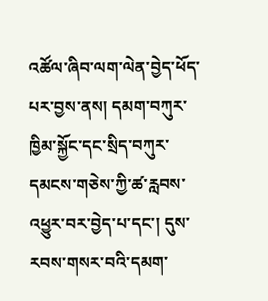འཚོལ་ཞིབ་ལག་ལེན་བྱེད་ཕོད་པར་བྱས་ནས། དམག་བཀུར་ཁྱིམ་སྐྱོང་དང་སྲིད་བཀུར་དམངས་གཅེས་ཀྱི་ཚ་རླབས་འཕྱུར་བར་བྱེད་པ་དང་། དུས་རབས་གསར་བའི་དམག་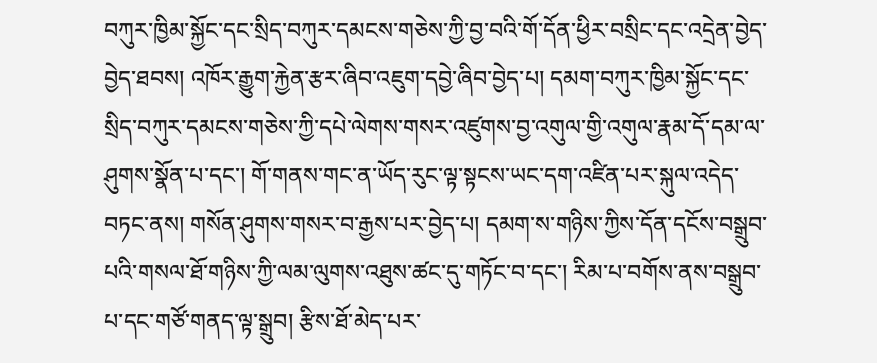བཀུར་ཁྱིམ་སྐྱོང་དང་སྲིད་བཀུར་དམངས་གཅེས་ཀྱི་བྱ་བའི་གོ་དོན་ཕྱིར་བསྲིང་དང་འདྲེན་བྱེད་བྱེད་ཐབས། འཁོར་རྒྱུག་རྐྱེན་རྩར་ཞིབ་འཇུག་དབྱེ་ཞིབ་བྱེད་པ། དམག་བཀུར་ཁྱིམ་སྐྱོང་དང་སྲིད་བཀུར་དམངས་གཅེས་ཀྱི་དཔེ་ལེགས་གསར་འཛུགས་བྱ་འགུལ་གྱི་འགུལ་རྣམ་དོ་དམ་ལ་ཤུགས་སྣོན་པ་དང་། གོ་གནས་གང་ན་ཡོད་རུང་ལྟ་སྟངས་ཡང་དག་འཛིན་པར་སྐུལ་འདེད་བཏང་ནས། གསོན་ཤུགས་གསར་བ་རྒྱས་པར་བྱེད་པ། དམག་ས་གཉིས་ཀྱིས་དོན་དངོས་བསྒྲུབ་པའི་གསལ་ཐོ་གཉིས་ཀྱི་ལམ་ལུགས་འཐུས་ཚང་དུ་གཏོང་བ་དང་། རིམ་པ་བགོས་ནས་བསྒྲུབ་པ་དང་གཙོ་གནད་ལྟ་སྒྲུབ། རྩིས་ཐོ་མེད་པར་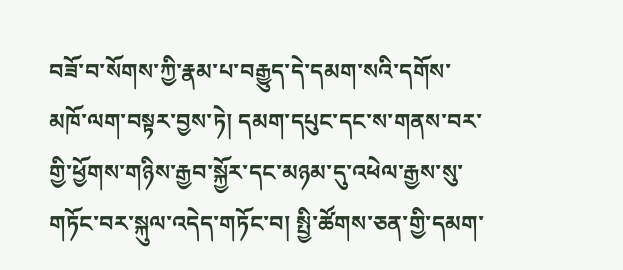བཟོ་བ་སོགས་ཀྱི་རྣམ་པ་བརྒྱུད་དེ་དམག་སའི་དགོས་མཁོ་ལག་བསྟར་བྱས་ཏེ། དམག་དཔུང་དང་ས་གནས་བར་གྱི་ཕྱོགས་གཉིས་རྒྱབ་སྐྱོར་དང་མཉམ་དུ་འཕེལ་རྒྱས་སུ་གཏོང་བར་སྐུལ་འདེད་གཏོང་བ། སྤྱི་ཚོགས་ཅན་གྱི་དམག་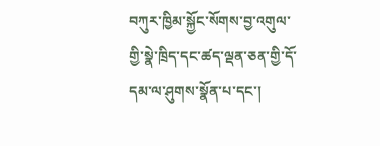བཀུར་ཁྱིམ་སྐྱོང་སོགས་བྱ་འགུལ་གྱི་སྣེ་ཁྲིད་དང་ཚད་ལྡན་ཅན་གྱི་དོ་དམ་ལ་ཤུགས་སྣོན་པ་དང་།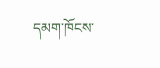དམག་ཁོངས་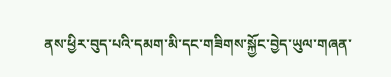ནས་ཕྱིར་བུད་པའི་དམག་མི་དང་གཟིགས་སྐྱོང་བྱེད་ཡུལ་གཞན་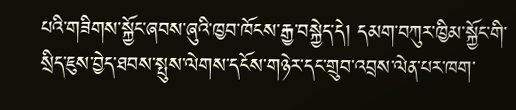པའི་གཟིགས་སྐྱོང་ཞབས་ཞུའི་ཁྱབ་ཁོངས་རྒྱ་བསྐྱེད་དེ། དམག་བཀུར་ཁྱིམ་སྐྱོང་གི་སྲིད་ཇུས་བྱེད་ཐབས་སྤུས་ལེགས་དངོས་གཉེར་དང་གྲུབ་འབྲས་ལེན་པར་ཁག་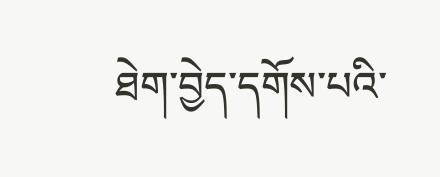ཐེག་བྱེད་དགོས་པའི་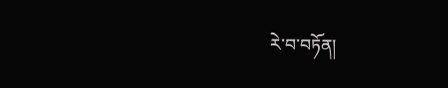རེ་བ་བཏོན།